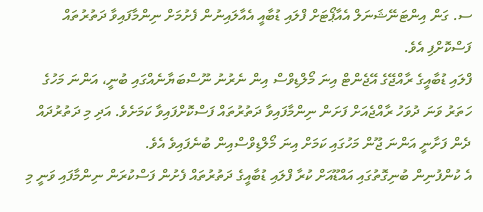ސ. ގަން އިންޓަނޭޝަނަލް އެއާޕޯޓަށް ފްލައި ޑުބާއީ އެއާލައިނުން ފެށުމަށް ނިންމާފައިވާ ދަތުރުތައް ފަސްކޮށްފި އެވެ.
ފްލައި ޑުބާއީގެ ރާއްޖޭގެ އޭޖެންޓް އިނަ މޯލްޑިވްސް އިން ނެރުނު ނޫސްބަޔާނެއްގައި ބުނީ، އަންނަ މަހުގެ ހަތަރު ވަނަ ދުވަހު ރާއްޖެއަށް ފަށަން ނިންމާފައިވާ ދަތުރުތައް ފަސްކޮށްފައިވާ ކަމަށެވެ. އަދި މި ދަތުރުދައް ދެން ފަށާނީ އަންނަ ޖޫން މަހުގައި ކަމަށް އިނަ މޯލްޑިވްސްއިން ބުނެފައިވެ އެވެ.
އެ ކުންފުނިން ބުނިގޮތުގައި އައްޑޫއަށް ކުރާ ފްލައި ޑުބާއީގެ ދަތުރުތައް ފެށުން ފަސްކުރަން ނިންމާފައި ވަނީ މި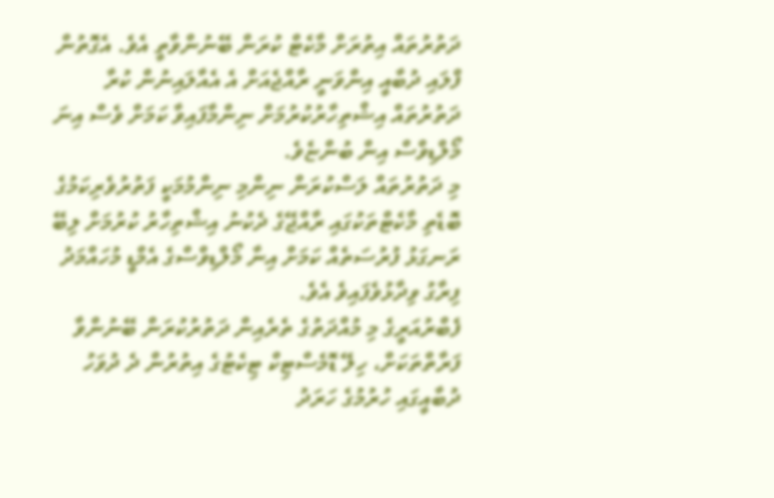ދަތުރުތައް އިތުރަށް މާކެޓް ކުރަން ބޭނުންވާތީ އެވެ. އެގޮތުން ފްލައި ދުބާއީ އިންވަނީ ރާއްޖެއަށް އެ އެއާލައިނުން ކުރާ ދަތުރުތައް އިޝްތިހާރުކުރުމަށް ނިންމާފައިވާ ކަމަށް ވެސް އިނަ މޯލްޑިވްސް އިން ބުންޏެވެ.
މި ދަތުރުތައް ލަސްކުރަން ނިންމި ނިންމުމަކީ ފަތުރުވެރިކަމުގެ ބޮޑެތި މާކެޓްތަކުގައި ރާއްޖޭގެ ދެކުނު އިޝްތިހާރު ކުރުމަށް ލިބޭ ރަނގަޅު ފުރުސަތެއް ކަމަށް އިނާ މޯލްޑިވްސްގެ އެމްޑީ މުހައްމަދު ފިރާގު ވިދާޅުވެފައިވެ އެވެ.
ފެބްރުއަރީގެ މި މުއްދަތުގެ ތެރެއިން ދަތުރުކުރަން ބޭނުންވާ ފަރާތްތަކަށް، ހިލޭ ޑޮމެސްޓިކް ޓިކެޓުގެ އިތުރުން ދެ ދުވަހު ދުބާއީގައި ހުރުމުގެ ހަރަދު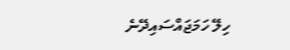ހިލޭ ހަމަޖައްސައިދޭނެ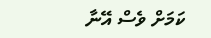ކަމަށް ވެސް އޭނާ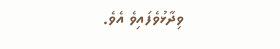ވިދާޅުވެފައިވެ އެވެ.